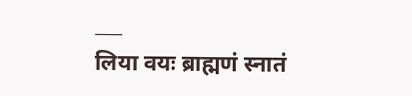___
लिया वयः ब्राह्मणं स्नातं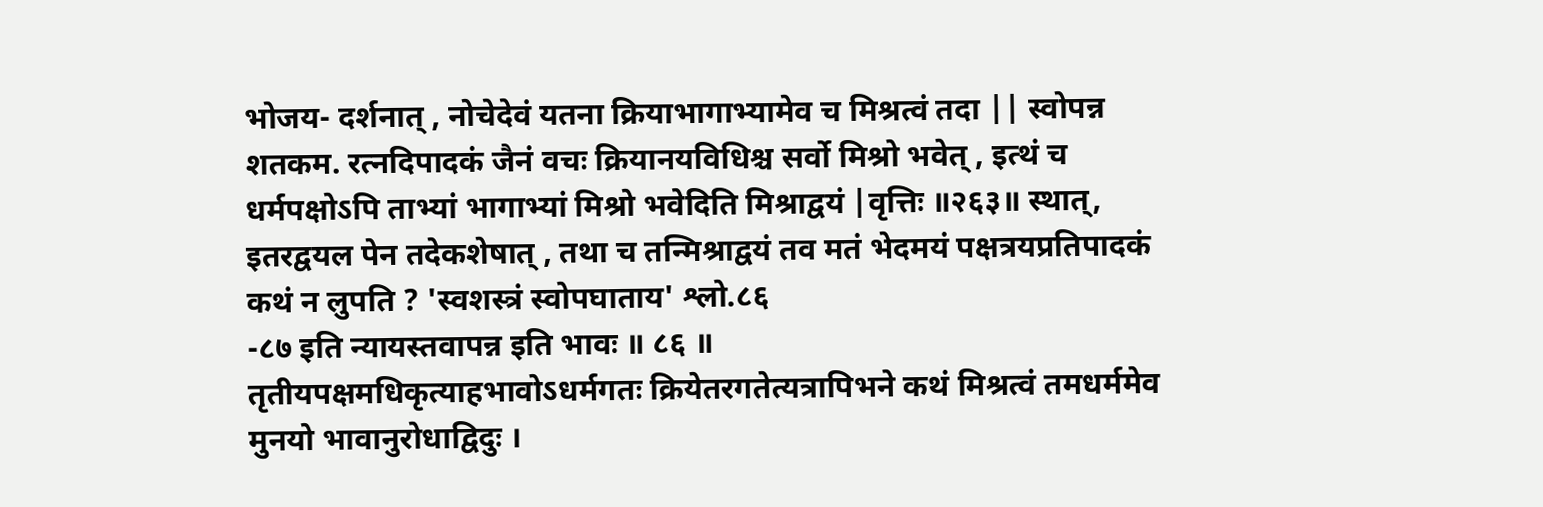भोजय- दर्शनात् , नोचेदेवं यतना क्रियाभागाभ्यामेव च मिश्रत्वं तदा || स्वोपन्न शतकम. रत्नदिपादकं जैनं वचः क्रियानयविधिश्च सर्वो मिश्रो भवेत् , इत्थं च धर्मपक्षोऽपि ताभ्यां भागाभ्यां मिश्रो भवेदिति मिश्राद्वयं |वृत्तिः ॥२६३॥ स्थात्, इतरद्वयल पेन तदेकशेषात् , तथा च तन्मिश्राद्वयं तव मतं भेदमयं पक्षत्रयप्रतिपादकं कथं न लुपति ? 'स्वशस्त्रं स्वोपघाताय' श्लो.८६
-८७ इति न्यायस्तवापन्न इति भावः ॥ ८६ ॥
तृतीयपक्षमधिकृत्याहभावोऽधर्मगतः क्रियेतरगतेत्यत्रापिभने कथं मिश्रत्वं तमधर्ममेव मुनयो भावानुरोधाद्विदुः ।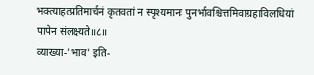भक्त्याहत्प्रतिमार्चनं कृतवतां न स्पृश्यमानः पुनर्भावश्चित्तमिवाग्रहाविलधियां पापेन संलक्ष्यते॥८॥
व्याख्या-'भाव' इति-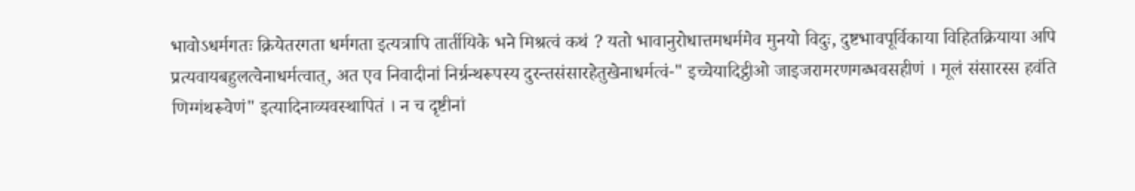भावोऽधर्मगतः क्रियेतरगता धर्मगता इत्यत्रापि तार्तीयिके भने मिश्रत्वं कथं ? यतो भावानुरोधात्तमधर्ममेव मुनयो विदुः, दुष्टभावपूर्विकाया विहितक्रियाया अपि प्रत्यवायबहुलत्वेनाधर्मत्वात्, अत एव निवादीनां निर्ग्रन्थरूपस्य दुरन्तसंसारहेतुखेनाधर्मत्वं-" इच्चेयादिट्ठीओ जाइजरामरणगब्भवसहीणं । मूलं संसारस्स हवंति णिग्गंथरूवेणं" इत्यादिनाव्यवस्थापितं । न च दृष्टीनां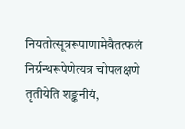नियतोत्सूत्ररूपाणामेवैतत्फलं निर्ग्रन्थरूपेणेत्यत्र चोपलक्षणे तृतीयेति शङ्कनीयं,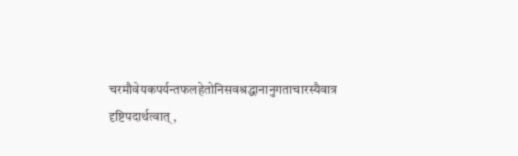चरमौवेयकपर्यन्तफलहेतोनिसवश्रद्धानानुगताचारस्यैवात्र दृष्टिपदार्थत्वात् ,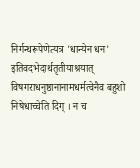निर्गन्थरूपेणेत्यत्र 'धान्येन धन' इतिवदभेदार्थतृतीयाश्रयात् विषगराधनुष्ठानानामधर्मत्वेनैव बहुशो निषेधाच्चेति दिग् । न च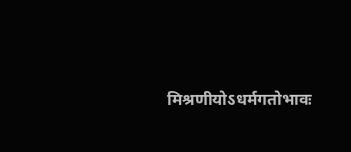मिश्रणीयोऽधर्मगतोभावः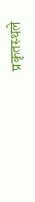प्रकृतस्थले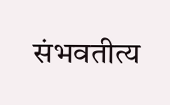संभवतीत्य